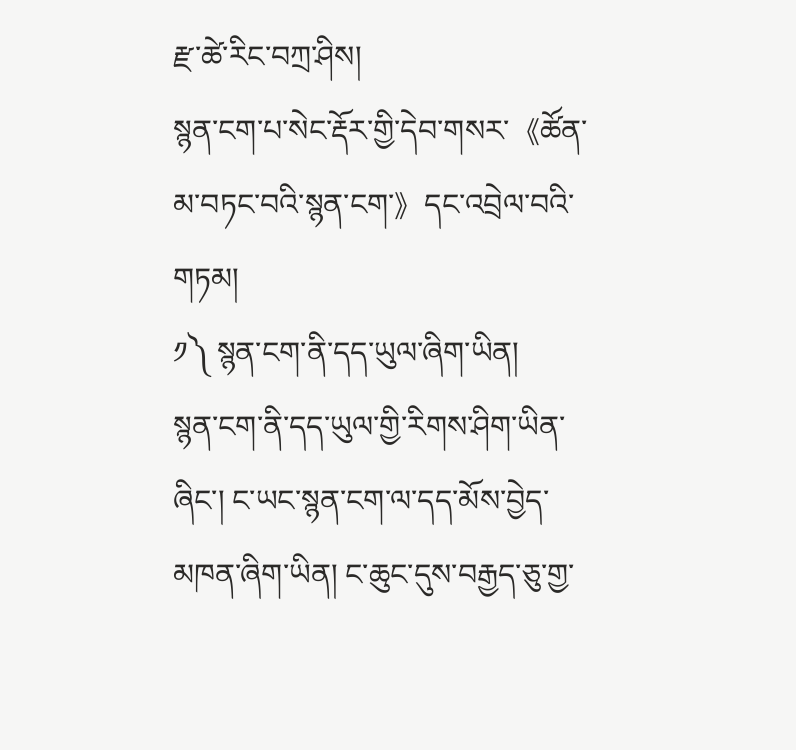རྫ་ཚེ་རིང་བཀྲ་ཤིས།
སྙན་ངག་པ་སེང་རྡོར་གྱི་དེབ་གསར་《ཚོན་མ་བཏང་བའི་སྙན་ངག་》དང་འབྲེལ་བའི་གཏམ།
༡༽ སྙན་ངག་ནི་དད་ཡུལ་ཞིག་ཡིན།
སྙན་ངག་ནི་དད་ཡུལ་གྱི་རིགས་ཤིག་ཡིན་ཞིང་། ང་ཡང་སྙན་ངག་ལ་དད་མོས་བྱེད་མཁན་ཞིག་ཡིན། ང་ཆུང་དུས་བརྒྱད་ཅུ་གྱ་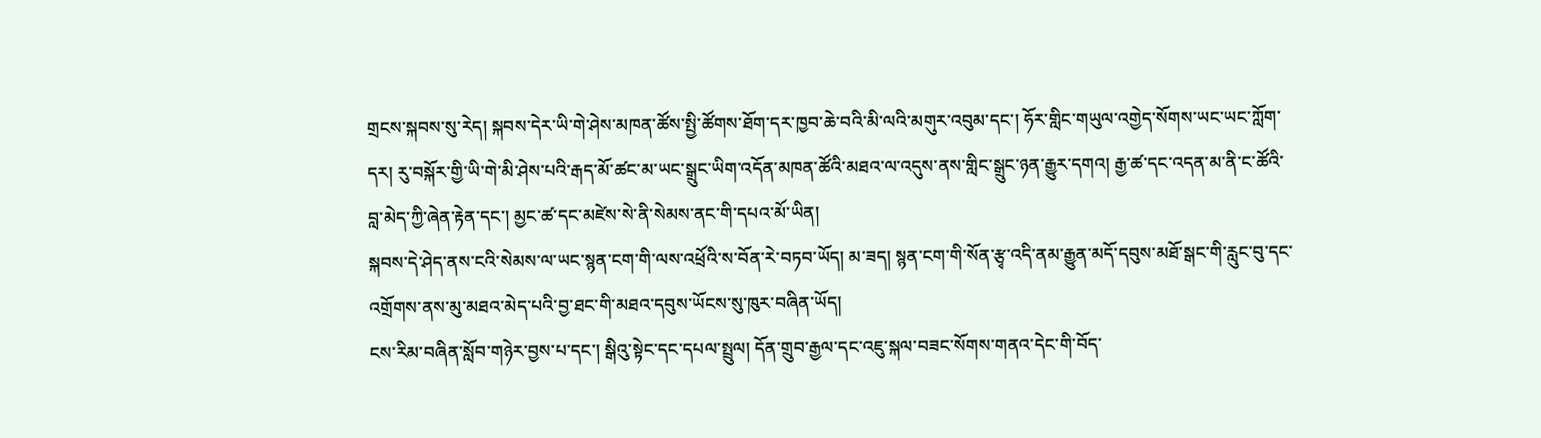གྲངས་སྐབས་སུ་རེད། སྐབས་དེར་ཡི་གེ་ཤེས་མཁན་ཚོས་སྤྱི་ཚོགས་ཐོག་དར་ཁྱབ་ཆེ་བའི་མི་ལའི་མགུར་འབུམ་དང་། ཧོར་གླིང་གཡུལ་འགྱེད་སོགས་ཡང་ཡང་ཀློག་དར། རུ་བསྐོར་གྱི་ཡི་གེ་མི་ཤེས་པའི་རྒད་མོ་ཚང་མ་ཡང་སྒྲུང་ཡིག་འདོན་མཁན་ཚོའི་མཐའ་ལ་འདུས་ནས་གླིང་སྒྲུང་ཉན་རྒྱུར་དགའ། རྒྱ་ཚ་དང་འདན་མ་ནི་ང་ཚོའི་བླ་མེད་ཀྱི་ཞེན་རྟེན་དང་། མྱང་ཚ་དང་མཛེས་སེ་ནི་སེམས་ནང་གི་དཔའ་མོ་ཡིན།
སྐབས་དེ་ཤེད་ནས་ངའི་སེམས་ལ་ཡང་སྙན་ངག་གི་ལས་འཕྲོའི་ས་བོན་རེ་བཏབ་ཡོད། མ་ཟད། སྙན་ངག་གི་སོན་རྩྭ་འདི་ནམ་རྒྱུན་མདོ་དབུས་མཐོ་སྒང་གི་རླུང་བུ་དང་འགྲོགས་ནས་མུ་མཐའ་མེད་པའི་བྱ་ཐང་གི་མཐའ་དབུས་ཡོངས་སུ་ཁུར་བཞིན་ཡོད།
ངས་རིམ་བཞིན་སློབ་གཉེར་བྱས་པ་དང་། སྒིའུ་སྟེང་དང་དཔལ་སྤྲུལ། དོན་གྲུབ་རྒྱལ་དང་འཇུ་སྐལ་བཟང་སོགས་གནའ་དེང་གི་བོད་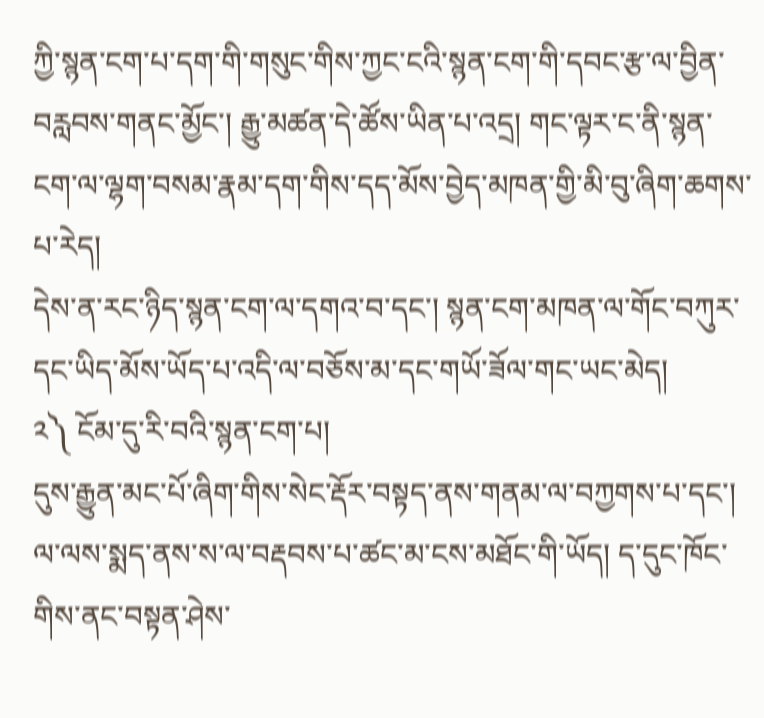ཀྱི་སྙན་ངག་པ་དག་གི་གསུང་གིས་ཀྱང་ངའི་སྙན་ངག་གི་དབང་རྩ་ལ་བྱིན་བརླབས་གནང་མྱོང་། རྒྱུ་མཚན་དེ་ཚོས་ཡིན་པ་འདྲ། གང་ལྟར་ང་ནི་སྙན་ངག་ལ་ལྷག་བསམ་རྣམ་དག་གིས་དད་མོས་བྱེད་མཁན་གྱི་མི་བུ་ཞིག་ཆགས་པ་རེད།
དེས་ན་རང་ཉིད་སྙན་ངག་ལ་དགའ་བ་དང་། སྙན་ངག་མཁན་ལ་གོང་བཀུར་དང་ཡིད་མོས་ཡོད་པ་འདི་ལ་བཅོས་མ་དང་གཡོ་ཟོལ་གང་ཡང་མེད།
༢༽ ངོམ་དུ་རི་བའི་སྙན་ངག་པ།
དུས་རྒྱུན་མང་པོ་ཞིག་གིས་སེང་རྡོར་བསྟད་ནས་གནམ་ལ་བཀྱགས་པ་དང་། ལ་ལས་སྨད་ནས་ས་ལ་བརྡབས་པ་ཚང་མ་ངས་མཐོང་གི་ཡོད། ད་དུང་ཁོང་གིས་ནང་བསྟན་ཤེས་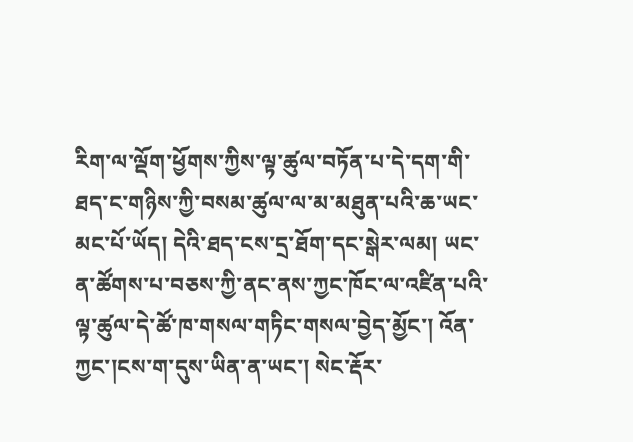རིག་ལ་ལྡོག་ཕྱོགས་ཀྱིས་ལྟ་ཚུལ་བཏོན་པ་དེ་དག་གི་ཐད་ང་གཉིས་ཀྱི་བསམ་ཚུལ་ལ་མ་མཐུན་པའི་ཆ་ཡང་མང་པོ་ཡོད། དེའི་ཐད་ངས་དྲ་ཐོག་དང་སྒེར་ལམ། ཡང་ན་ཚོགས་པ་བཅས་ཀྱི་ནང་ནས་ཀྱང་ཁོང་ལ་འཛིན་པའི་ལྟ་ཚུལ་དེ་ཚོ་ཁ་གསལ་གཏིང་གསལ་བྱེད་མྱོང་། འོན་ཀྱང་།ངས་ག་དུས་ཡིན་ན་ཡང་། སེང་རྡོར་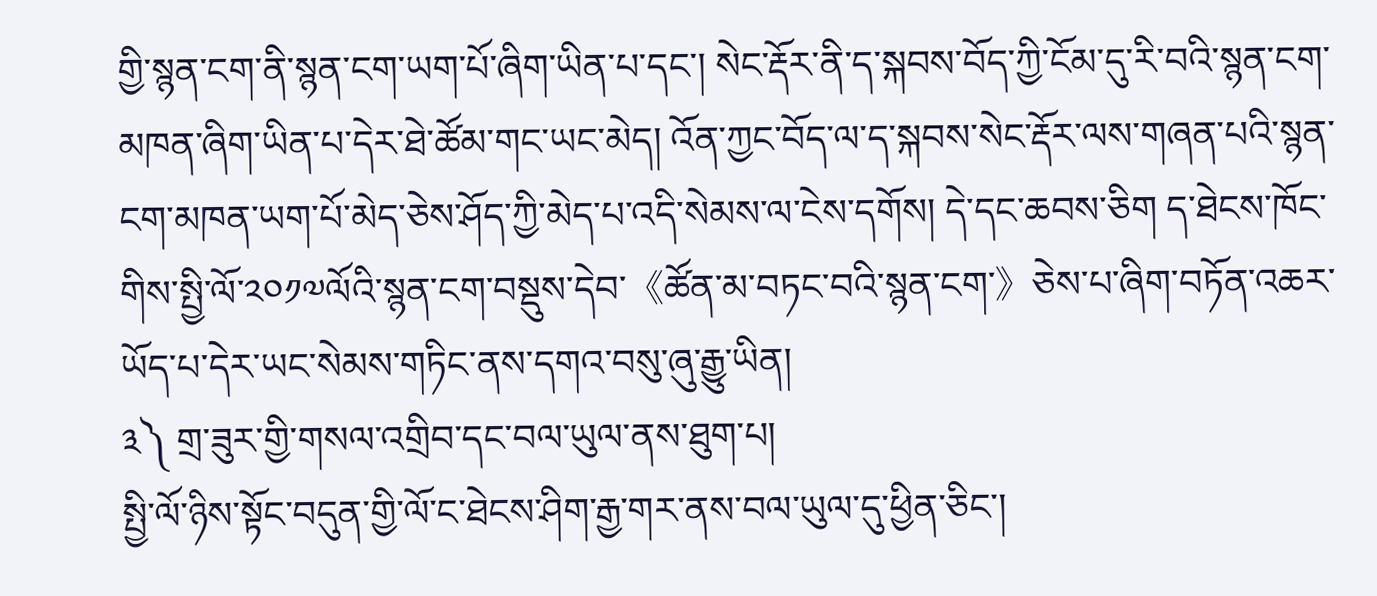གྱི་སྙན་ངག་ནི་སྙན་ངག་ཡག་པོ་ཞིག་ཡིན་པ་དང་། སེང་རྡོར་ནི་ད་སྐབས་བོད་ཀྱི་ངོམ་དུ་རི་བའི་སྙན་ངག་མཁན་ཞིག་ཡིན་པ་དེར་ཐེ་ཚོམ་གང་ཡང་མེད། འོན་ཀྱང་བོད་ལ་ད་སྐབས་སེང་རྡོར་ལས་གཞན་པའི་སྙན་ངག་མཁན་ཡག་པོ་མེད་ཅེས་ཤོད་ཀྱི་མེད་པ་འདི་སེམས་ལ་ངེས་དགོས། དེ་དང་ཆབས་ཅིག ད་ཐེངས་ཁོང་གིས་སྤྱི་ལོ་༢༠༡༧ལོའི་སྙན་ངག་བསྡུས་དེབ་《ཚོན་མ་བཏང་བའི་སྙན་ངག་》ཅེས་པ་ཞིག་བཏོན་འཆར་ཡོད་པ་དེར་ཡང་སེམས་གཏིང་ནས་དགའ་བསུ་ཞུ་རྒྱུ་ཡིན།
༣༽ གྲ་ཟུར་གྱི་གསལ་འགྲིབ་དང་བལ་ཡུལ་ནས་ཐུག་པ།
སྤྱི་ལོ་ཉིས་སྟོང་བདུན་གྱི་ལོ་ང་ཐེངས་ཤིག་རྒྱ་གར་ནས་བལ་ཡུལ་དུ་ཕྱིན་ཅིང་།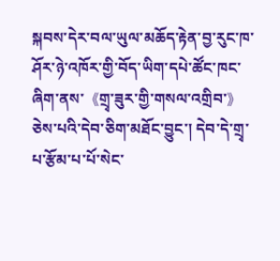སྐབས་དེར་བལ་ཡུལ་མཆོད་རྟེན་བྱ་རུང་ཁ་ཤོར་ཉེ་འཁོར་གྱི་བོད་ཡིག་དཔེ་ཚོང་ཁང་ཞིག་ནས་《གྲྭ་ཟུར་གྱི་གསལ་འགྲིབ་》ཅེས་པའི་དེབ་ཅིག་མཐོང་བྱུང་། དེབ་དེ་གྲྭ་པ་རྩོམ་པ་པོ་སེང་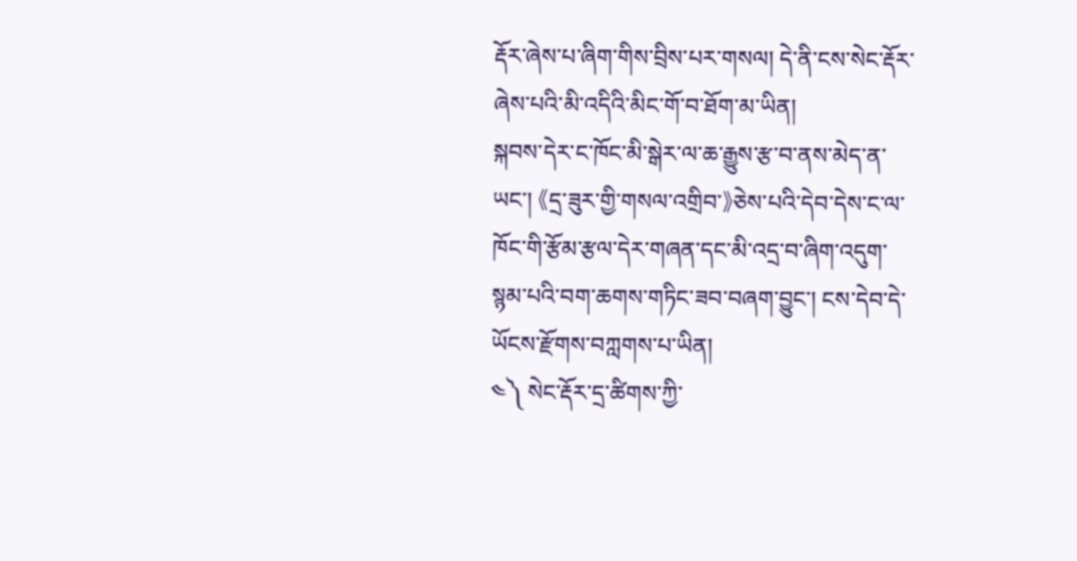རྡོར་ཞེས་པ་ཞིག་གིས་བྲིས་པར་གསལ། དེ་ནི་ངས་སེང་རྡོར་ཞེས་པའི་མི་འདིའི་མིང་གོ་བ་ཐོག་མ་ཡིན།
སྐབས་དེར་ང་ཁོང་མི་སྒེར་ལ་ཆ་རྒྱུས་རྩ་བ་ནས་མེད་ན་ཡང་། 《དྲ་ཟུར་གྱི་གསལ་འགྲིབ་》ཅེས་པའི་དེབ་དེས་ང་ལ་ཁོང་གི་རྩོམ་རྩལ་དེར་གཞན་དང་མི་འདྲ་བ་ཞིག་འདུག་སྙམ་པའི་བག་ཆགས་གཏིང་ཟབ་བཞག་བྱུང་། ངས་དེབ་དེ་ཡོངས་རྫོགས་བཀླགས་པ་ཡིན།
༤༽ སེང་རྡོར་དྲ་ཚིགས་ཀྱི་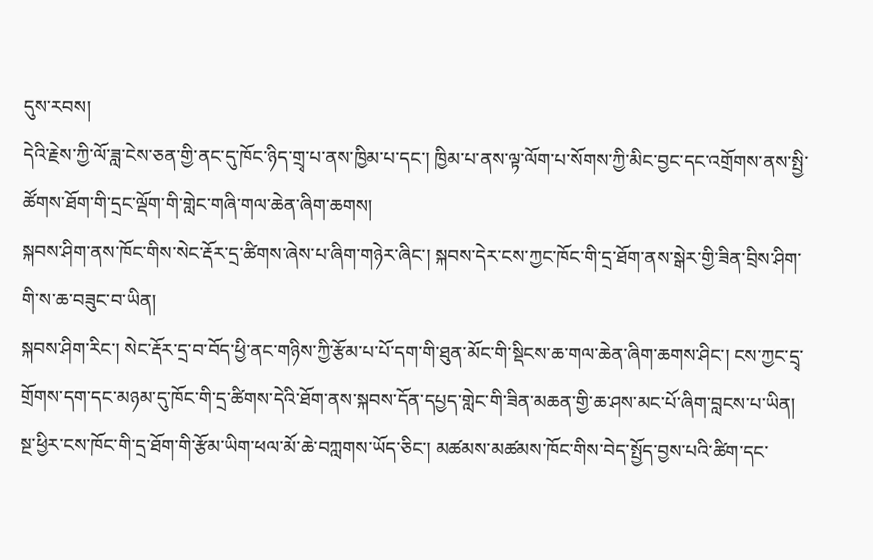དུས་རབས།
དེའི་རྗེས་ཀྱི་ལོ་ཟླ་ངེས་ཅན་གྱི་ནང་དུ་ཁོང་ཉིད་གྲྭ་པ་ནས་ཁྱིམ་པ་དང་། ཁྱིམ་པ་ནས་ལྟ་ལོག་པ་སོགས་ཀྱི་མིང་བྱང་དང་འགྲོགས་ནས་སྤྱི་ཚོགས་ཐོག་གི་དྲང་ལྡོག་གི་གླེང་གཞི་གལ་ཆེན་ཞིག་ཆགས།
སྐབས་ཤིག་ནས་ཁོང་གིས་སེང་རྡོར་དྲ་ཚིགས་ཞེས་པ་ཞིག་གཉེར་ཞིང་། སྐབས་དེར་ངས་ཀྱང་ཁོང་གི་དྲ་ཐོག་ནས་སྒེར་གྱི་ཟིན་བྲིས་ཤིག་གི་ས་ཆ་བཟུང་བ་ཡིན།
སྐབས་ཤིག་རིང་། སེང་རྡོར་དྲ་བ་བོད་ཕྱི་ནང་གཉིས་ཀྱི་རྩོམ་པ་པོ་དག་གི་ཐུན་མོང་གི་སྡིངས་ཆ་གལ་ཆེན་ཞིག་ཆགས་ཤིང་། ངས་ཀྱང་དྲྭ་གྲོགས་དག་དང་མཉམ་དུ་ཁོང་གི་དྲ་ཚིགས་དེའི་ཐོག་ནས་སྐབས་དོན་དཔྱད་གླེང་གི་ཟིན་མཆན་གྱི་ཆ་ཤས་མང་པོ་ཞིག་བླངས་པ་ཡིན།
སྔ་ཕྱིར་ངས་ཁོང་གི་དྲ་ཐོག་གི་རྩོམ་ཡིག་ཕལ་མོ་ཆེ་བཀླགས་ཡོད་ཅིང་། མཚམས་མཚམས་ཁོང་གིས་བེད་སྤྱོད་བྱས་པའི་ཚིག་དང་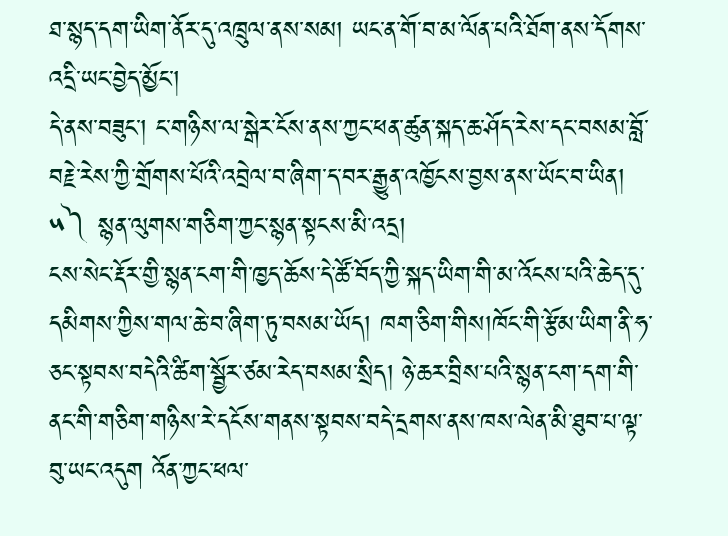ཐ་སྙད་དག་ཡིག་ནོར་དུ་འཁྲུལ་ནས་སམ། ཡང་ན་གོ་བ་མ་ལོན་པའི་ཐོག་ནས་དོགས་འདྲི་ཡང་བྱེད་མྱོང་།
དེ་ནས་བཟུང་། ང་གཉིས་ལ་སྒེར་ངོས་ནས་ཀྱང་ཕན་ཚུན་སྐད་ཆ་ཤོད་རེས་དང་བསམ་བློ་བརྗེ་རེས་ཀྱི་གྲོགས་པོའི་འབྲེལ་བ་ཞིག་ད་བར་རྒྱུན་འཁྱོངས་བྱས་ནས་ཡོང་བ་ཡིན།
༥༽ སྙན་ལུགས་གཅིག་ཀྱང་སྙན་སྟངས་མི་འདྲ།
ངས་སེང་རྡོར་གྱི་སྙན་ངག་གི་ཁྱད་ཆོས་དེ་ཚོ་བོད་ཀྱི་སྐད་ཡིག་གི་མ་འོངས་པའི་ཆེད་དུ་དམིགས་ཀྱིས་གལ་ཆེ་བ་ཞིག་ཏུ་བསམ་ཡོད། ཁག་ཅིག་གིས།ཁོང་གི་རྩོམ་ཡིག་ནི་ཧ་ཅང་སྟབས་བདེའི་ཚིག་སྦྱོར་ཙམ་རེད་བསམ་སྲིད། ཉེ་ཆར་བྲིས་པའི་སྙན་ངག་དག་གི་ནང་གི་གཅིག་གཉིས་རེ་དངོས་གནས་སྟབས་བདེ་དྲགས་ནས་ཁས་ལེན་མི་ཐུབ་པ་ལྟ་བུ་ཡང་འདུག འོན་ཀྱང་ཕལ་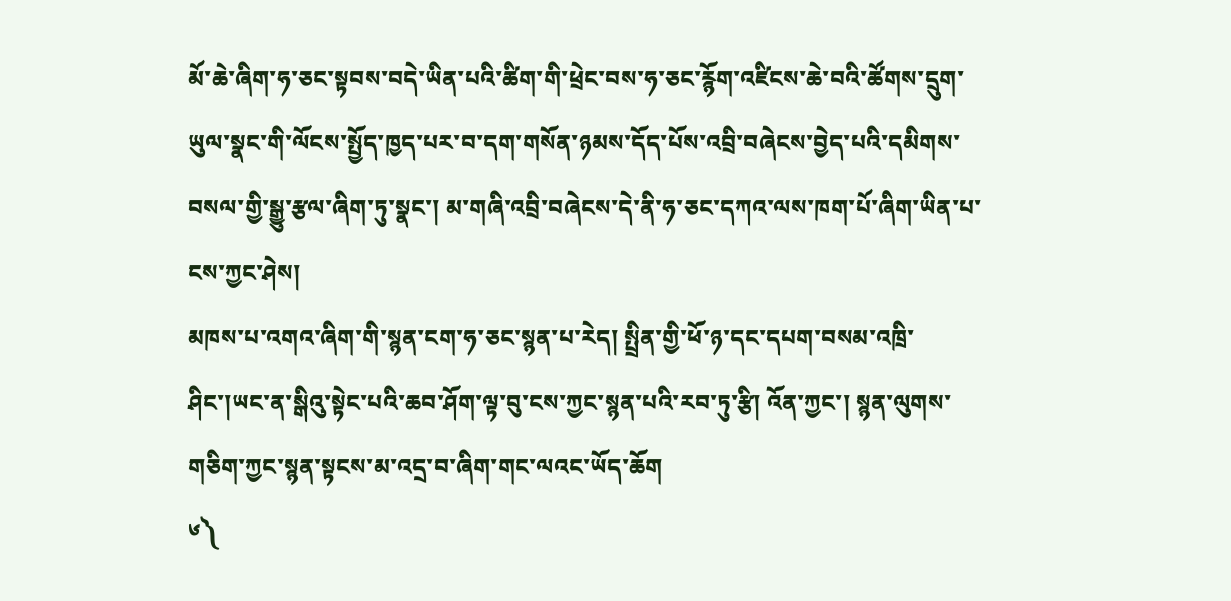མོ་ཆེ་ཞིག་ཧ་ཅང་སྟབས་བདེ་ཡིན་པའི་ཚིག་གི་ཕྲེང་བས་ཧ་ཅང་རྙོག་འཛིངས་ཆེ་བའི་ཚོགས་དྲུག་ཡུལ་སྣང་གི་ལོངས་སྤྱོད་ཁྱད་པར་བ་དག་གསོན་ཉམས་དོད་པོས་འབྲི་བཞེངས་བྱེད་པའི་དམིགས་བསལ་གྱི་སྒྱུ་རྩལ་ཞིག་ཏུ་སྣང་། མ་གཞི་འབྲི་བཞེངས་དེ་ནི་ཧ་ཅང་དཀའ་ལས་ཁག་པོ་ཞིག་ཡིན་པ་ངས་ཀྱང་ཤེས།
མཁས་པ་འགའ་ཞིག་གི་སྙན་ངག་ཧ་ཅང་སྙན་པ་རེད། སྤྲིན་གྱི་ཕོ་ཉ་དང་དཔག་བསམ་འཁྲི་ཤིང་།ཡང་ན་སྒིའུ་སྟེང་པའི་ཆབ་ཤོག་ལྟ་བུ་ངས་ཀྱང་སྙན་པའི་རབ་ཏུ་རྩི། འོན་ཀྱང་། སྙན་ལུགས་གཅིག་ཀྱང་སྙན་སྟངས་མ་འདྲ་བ་ཞིག་གང་ལའང་ཡོད་ཆོག
༦༽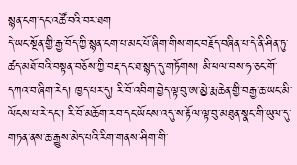སྙན་ངག་དང་འཚོ་བའི་བར་ཐག
དེ་ཡང་སྔོན་གྱི་རྒྱ་བོད་ཀྱི་སྙན་ངག་པ་མང་པོ་ཞིག་གིས་གང་བརྗོད་བཞིན་པ་དེ་ནི་ཤིན་ཏུ་ཚད་མཐོ་བའི་བསྟན་བཅོས་ཀྱི་བརྡ་དང་ཐ་སྙད་དུ་གཏོགས། མི་ཕལ་བས་ཧ་ཅང་གོ་དཀའ་བ་ཞིག་རེད། ཁྱད་པར་དུ། རི་བོ་འབིག་བྱེད་ལྟ་བུ་ཨ་མྱེ་རྨ་ཆེན་གྱི་བརྒྱ་ཆ་ཡང་མི་ལོངས་པ་རེ་དང་། རི་བོ་མཆོག་རབ་དང་ཡོངས་འདུ་ས་རྟོལ་ལྟ་བུ་མཐུན་སྣང་གི་ཡུལ་དུ་གཏན་ནས་ཆ་རྒྱུས་མེད་པའི་རིག་གནས་ཤིག་གི་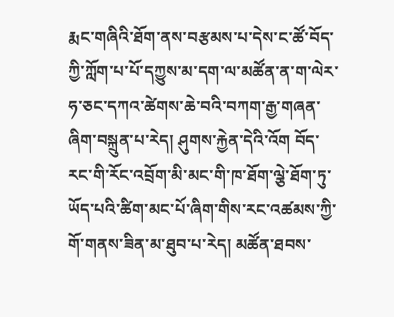རྨང་གཞིའི་ཐོག་ནས་བརྩམས་པ་དེས་ང་ཚོ་བོད་ཀྱི་ཀློག་པ་པོ་དཀྱུས་མ་དག་ལ་མཚོན་ན་ག་ལེར་ཧ་ཅང་དཀའ་ཚེགས་ཆེ་བའི་བཀག་རྒྱ་གཞན་ཞིག་བསྐྲུན་པ་རེད། ཤུགས་རྐྱེན་དེའི་འོག བོད་རང་གི་རོང་འབྲོག་མི་མང་གི་ཁ་ཐོག་ལྕེ་ཐོག་ཏུ་ཡོད་པའི་ཚིག་མང་པོ་ཞིག་གིས་རང་འཚམས་ཀྱི་གོ་གནས་ཟིན་མ་ཐུབ་པ་རེད། མཚོན་ཐབས་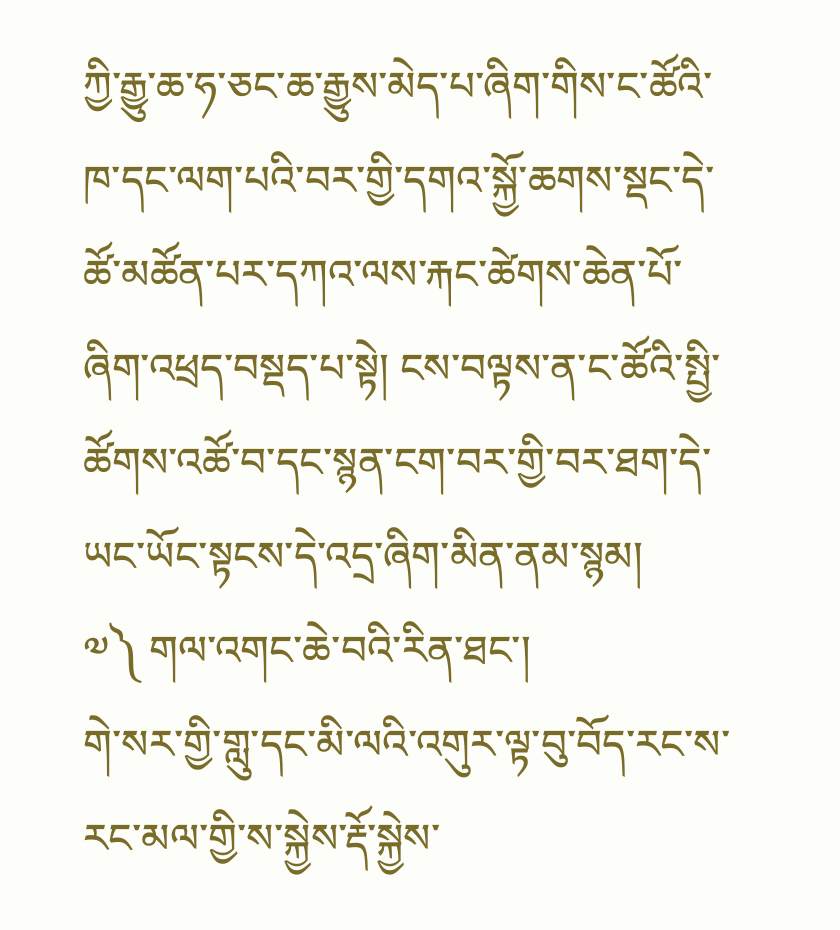ཀྱི་རྒྱུ་ཆ་ཧ་ཅང་ཆ་རྒྱུས་མེད་པ་ཞིག་གིས་ང་ཚོའི་ཁ་དང་ལག་པའི་བར་གྱི་དགའ་སྐྱོ་ཆགས་སྡང་དེ་ཚོ་མཚོན་པར་དཀའ་ལས་རྐང་ཚེགས་ཆེན་པོ་ཞིག་འཕྲད་བསྡད་པ་སྟེ། ངས་བལྟས་ན་ང་ཚོའི་སྤྱི་ཚོགས་འཚོ་བ་དང་སྙན་ངག་བར་གྱི་བར་ཐག་དེ་ཡང་ཡོང་སྟངས་དེ་འདྲ་ཞིག་མིན་ནམ་སྙམ།
༧༽ གལ་འགང་ཆེ་བའི་རིན་ཐང་།
གེ་སར་གྱི་གླུ་དང་མི་ལའི་འགུར་ལྟ་བུ་བོད་རང་ས་རང་མལ་གྱི་ས་སྐྱེས་རྡོ་སྐྱེས་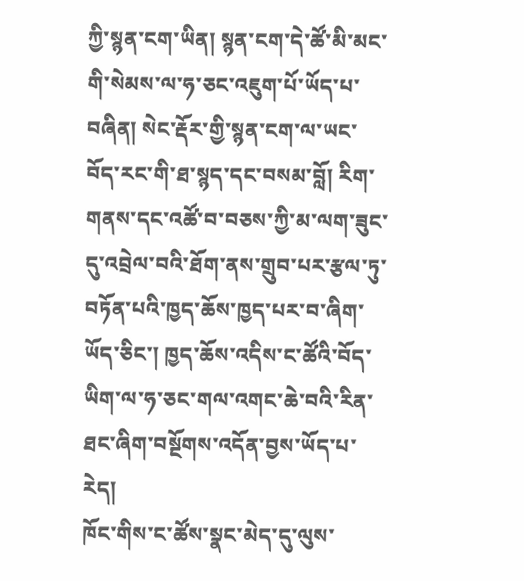ཀྱི་སྙན་ངག་ཡིན། སྙན་ངག་དེ་ཚོ་མི་མང་གི་སེམས་ལ་ཧ་ཅང་འཇུག་པོ་ཡོད་པ་བཞིན། སེང་རྡོར་གྱི་སྙན་ངག་ལ་ཡང་བོད་རང་གི་ཐ་སྙད་དང་བསམ་བློ། རིག་གནས་དང་འཚོ་བ་བཅས་ཀྱི་མ་ལག་ཟུང་དུ་འབྲེལ་བའི་ཐོག་ནས་གྲུབ་པར་རྩལ་ཏུ་བཏོན་པའི་ཁྱད་ཆོས་ཁྱད་པར་བ་ཞིག་ཡོད་ཅིང་། ཁྱད་ཆོས་འདིས་ང་ཚོའི་བོད་ཡིག་ལ་ཧ་ཅང་གལ་འགང་ཆེ་བའི་རིན་ཐང་ཞིག་བསྔོགས་འདོན་བྱས་ཡོད་པ་རེད།
ཁོང་གིས་ང་ཚོས་སྣང་མེད་དུ་ལུས་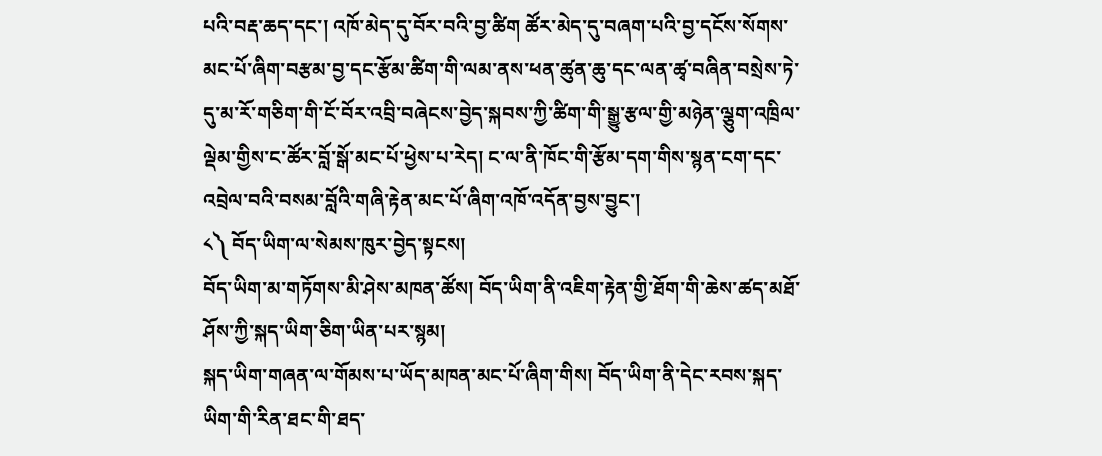པའི་བརྡ་ཆད་དང་། འཁོ་མེད་དུ་བོར་བའི་བྱ་ཚིག ཚོར་མེད་དུ་བཞག་པའི་བྱ་དངོས་སོགས་མང་པོ་ཞིག་བརྩམ་བྱ་དང་རྩོམ་ཚིག་གི་ལམ་ནས་ཕན་ཚུན་ཆུ་དང་ལན་ཚྭ་བཞིན་བསྲེས་ཏེ་དུ་མ་རོ་གཅིག་གི་ངོ་བོར་འབྲི་བཞེངས་བྱེད་སྐབས་ཀྱི་ཚིག་གི་སྒྱུ་རྩལ་གྱི་མཉེན་ལྕུག་འཁྲིལ་ལྡེམ་གྱིས་ང་ཚོར་བློ་སྒོ་མང་པོ་ཕྱེས་པ་རེད། ང་ལ་ནི་ཁོང་གི་རྩོམ་དག་གིས་སྙན་ངག་དང་འབྲེལ་བའི་བསམ་བློའི་གཞི་རྟེན་མང་པོ་ཞིག་འཁོ་འདོན་བྱས་བྱུང་།
༨༽ བོད་ཡིག་ལ་སེམས་ཁུར་བྱེད་སྟངས།
བོད་ཡིག་མ་གཏོགས་མི་ཤེས་མཁན་ཚོས། བོད་ཡིག་ནི་འཇིག་རྟེན་གྱི་ཐོག་གི་ཆེས་ཚད་མཐོ་ཤོས་ཀྱི་སྐད་ཡིག་ཅིག་ཡིན་པར་སྙམ།
སྐད་ཡིག་གཞན་ལ་གོམས་པ་ཡོད་མཁན་མང་པོ་ཞིག་གིས། བོད་ཡིག་ནི་དེང་རབས་སྐད་ཡིག་གི་རིན་ཐང་གི་ཐད་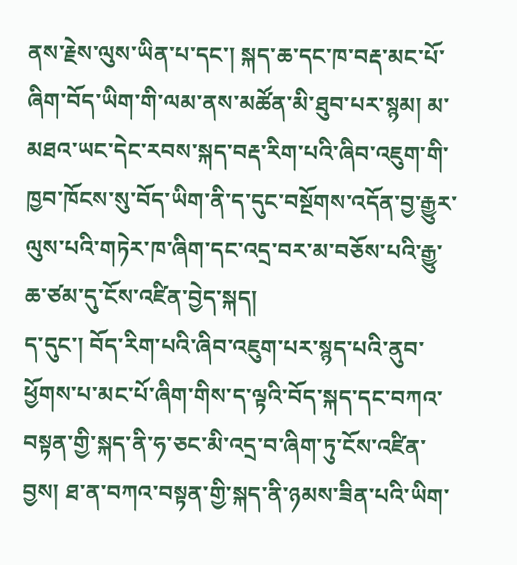ནས་རྗེས་ལུས་ཡིན་པ་དང་། སྐད་ཆ་དང་ཁ་བརྡ་མང་པོ་ཞིག་བོད་ཡིག་གི་ལམ་ནས་མཚོན་མི་ཐུབ་པར་སྙམ། མ་མཐའ་ཡང་དེང་རབས་སྐད་བརྡ་རིག་པའི་ཞིབ་འཇུག་གི་ཁྱབ་ཁོངས་སུ་བོད་ཡིག་ནི་ད་དུང་བསྔོགས་འདོན་བྱ་རྒྱུར་ལུས་པའི་གཏེར་ཁ་ཞིག་དང་འདྲ་བར་མ་བཅོས་པའི་རྒྱུ་ཆ་ཙམ་དུ་ངོས་འཛིན་བྱེད་སྐད།
ད་དུང་། བོད་རིག་པའི་ཞིབ་འཇུག་པར་སྙད་པའི་ནུབ་ཕྱོགས་པ་མང་པོ་ཞིག་གིས་ད་ལྟའི་བོད་སྐད་དང་བཀའ་བསྟན་གྱི་སྐད་ནི་ཧ་ཅང་མི་འདྲ་བ་ཞིག་ཏུ་ངོས་འཛིན་བྱས། ཐ་ན་བཀའ་བསྟན་གྱི་སྐད་ནི་ཉམས་ཟིན་པའི་ཡིག་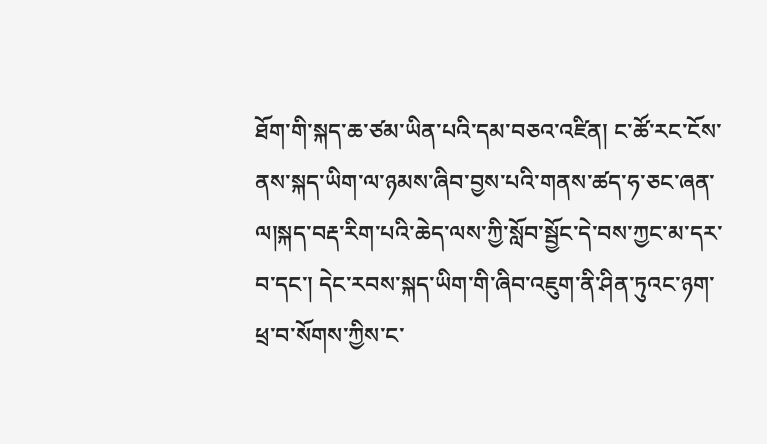ཐོག་གི་སྐད་ཆ་ཙམ་ཡིན་པའི་དམ་བཅའ་འཛིན། ང་ཚོ་རང་ངོས་ནས་སྐད་ཡིག་ལ་ཉམས་ཞིབ་བྱས་པའི་གནས་ཚད་ཧ་ཅང་ཞན་ལ།སྐད་བརྡ་རིག་པའི་ཆེད་ལས་ཀྱི་སློབ་སྦྱོང་དེ་བས་ཀྱང་མ་དར་བ་དང་། དེང་རབས་སྐད་ཡིག་གི་ཞིབ་འཇུག་ནི་ཤིན་ཏུའང་ཉག་ཕྲ་བ་སོགས་ཀྱིས་ང་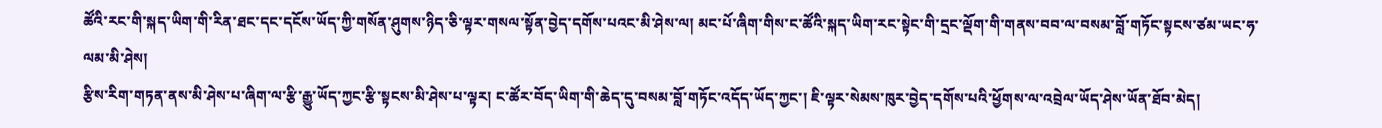ཚོའི་རང་གི་སྐད་ཡིག་གི་རིན་ཐང་དང་དངོས་ཡོད་ཀྱི་གསོན་ཤུགས་ཉིད་ཅི་ལྟར་གསལ་སྟོན་བྱེད་དགོས་པའང་མི་ཤེས་ལ། མང་པོ་ཞིག་གིས་ང་ཚོའི་སྐད་ཡིག་རང་སྟེང་གི་དྲང་ལྡོག་གི་གནས་བབ་ལ་བསམ་བློ་གཏོང་སྟངས་ཙམ་ཡང་ཧ་ལམ་མི་ཤེས།
རྩིས་རིག་གཏན་ནས་མི་ཤེས་པ་ཞིག་ལ་རྩི་རྒྱུ་ཡོད་ཀྱང་རྩི་སྟངས་མི་ཤེས་པ་ལྟར། ང་ཚོར་བོད་ཡིག་གི་ཆེད་དུ་བསམ་བློ་གཏོང་འདོད་ཡོད་ཀྱང་། ཇི་ལྟར་སེམས་ཁུར་བྱེད་དགོས་པའི་ཕྱོགས་ལ་འབྲེལ་ཡོད་ཤེས་ཡོན་ཐོབ་མེད།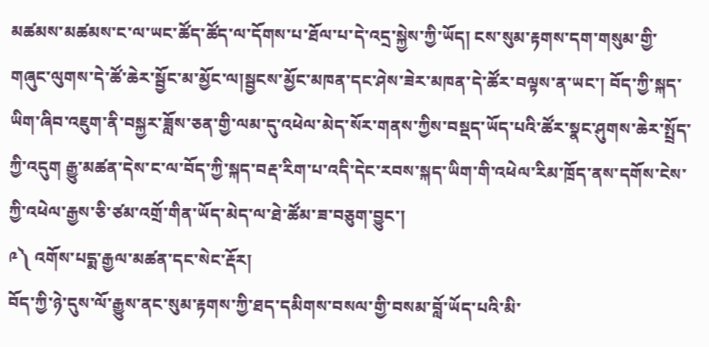མཚམས་མཚམས་ང་ལ་ཡང་ཚོད་ཚོད་ལ་དོགས་པ་ཐོལ་པ་དེ་འདྲ་སྐྱེས་ཀྱི་ཡོད། ངས་སུམ་རྟགས་དག་གསུམ་གྱི་གཞུང་ལུགས་དེ་ཚོ་ཆེར་སྦྱོང་མ་མྱོང་ལ།སྦྱངས་མྱོང་མཁན་དང་ཤེས་ཟེར་མཁན་དེ་ཚོར་བལྟས་ན་ཡང་། བོད་ཀྱི་སྐད་ཡིག་ཞིབ་འཇུག་ནི་བསྐྱར་ཟློས་ཅན་གྱི་ལམ་དུ་འཕེལ་མེད་སོར་གནས་ཀྱིས་བསྡད་ཡོད་པའི་ཚོར་སྣང་ཤུགས་ཆེར་སྤྲོད་ཀྱི་འདུག རྒྱུ་མཚན་དེས་ང་ལ་བོད་ཀྱི་སྐད་བརྡ་རིག་པ་འདི་དེང་རབས་སྐད་ཡིག་གི་འཕེལ་རིམ་ཁྲོད་ནས་དགོས་ངེས་ཀྱི་འཕེལ་རྒྱས་ཅི་ཙམ་འགྲོ་གིན་ཡོད་མེད་ལ་ཐེ་ཚོམ་ཟ་བཅུག་བྱུང་།
༩༽ འགོས་པདྨ་རྒྱལ་མཚན་དང་སེང་རྡོར།
བོད་ཀྱི་ཉེ་དུས་ལོ་རྒྱུས་ནང་སུམ་རྟགས་ཀྱི་ཐད་དམིགས་བསལ་གྱི་བསམ་བློ་ཡོད་པའི་མི་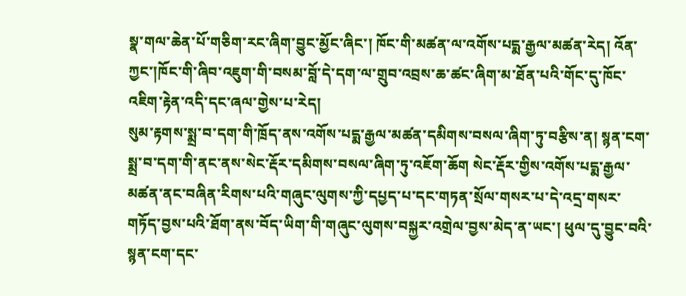སྣ་གལ་ཆེན་པོ་གཅིག་རང་ཞིག་བྱུང་མྱོང་ཞིང་། ཁོང་གི་མཚན་ལ་འགོས་པདྨ་རྒྱལ་མཚན་རེད། འོན་ཀྱང་།ཁོང་གི་ཞིབ་འཇུག་གི་བསམ་བློ་དེ་དག་ལ་གྲུབ་འབྲས་ཆ་ཚང་ཞིག་མ་ཐོན་པའི་གོང་དུ་ཁོང་འཇིག་རྟེན་འདི་དང་ཞལ་གྱེས་པ་རེད།
སུམ་རྟགས་སྨྲ་བ་དག་གི་ཁྲོད་ནས་འགོས་པདྨ་རྒྱལ་མཚན་དམིགས་བསལ་ཞིག་ཏུ་བརྩིས་ན། སྙན་ངག་སྨྲ་བ་དག་གི་ནང་ནས་སེང་རྡོར་དམིགས་བསལ་ཞིག་ཏུ་འཇོག་ཆོག སེང་རྡོར་གྱིས་འགོས་པདྨ་རྒྱལ་མཚན་ནང་བཞིན་རིགས་པའི་གཞུང་ལུགས་ཀྱི་དཔྱད་པ་དང་གཏན་སྲོལ་གསར་པ་དེ་འདྲ་གསར་གཏོད་བྱས་པའི་ཐོག་ནས་བོད་ཡིག་གི་གཞུང་ལུགས་བསྐྱར་འགྲེལ་བྱས་མེད་ན་ཡང་། ཕུལ་དུ་བྱུང་བའི་སྙན་ངག་དང་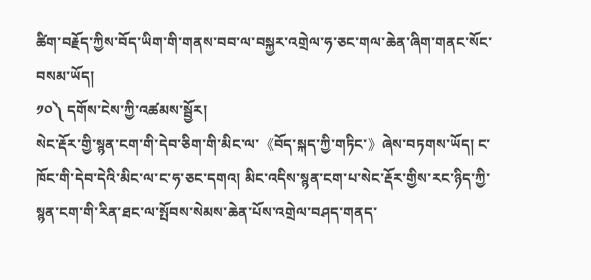ཚིག་བརྗོད་ཀྱིས་བོད་ཡིག་གི་གནས་བབ་ལ་བསྐྱར་འགྲེལ་ཧ་ཅང་གལ་ཆེན་ཞིག་གནང་སོང་བསམ་ཡོད།
༡༠༽ དགོས་ངེས་ཀྱི་འཚམས་སྦྱོར།
སེང་རྡོར་གྱི་སྙན་ངག་གི་དེབ་ཅིག་གི་མིང་ལ་《བོད་སྐད་ཀྱི་གཏིང་》ཞེས་བཏགས་ཡོད། ང་ཁོང་གི་དེབ་དེའི་མིང་ལ་ང་ཧ་ཅང་དགའ། མིང་འདིས་སྙན་ངག་པ་སེང་རྡོར་གྱིས་རང་ཉིད་ཀྱི་སྙན་ངག་གི་རིན་ཐང་ལ་སྤོབས་སེམས་ཆེན་པོས་འགྲེལ་བཤད་གནད་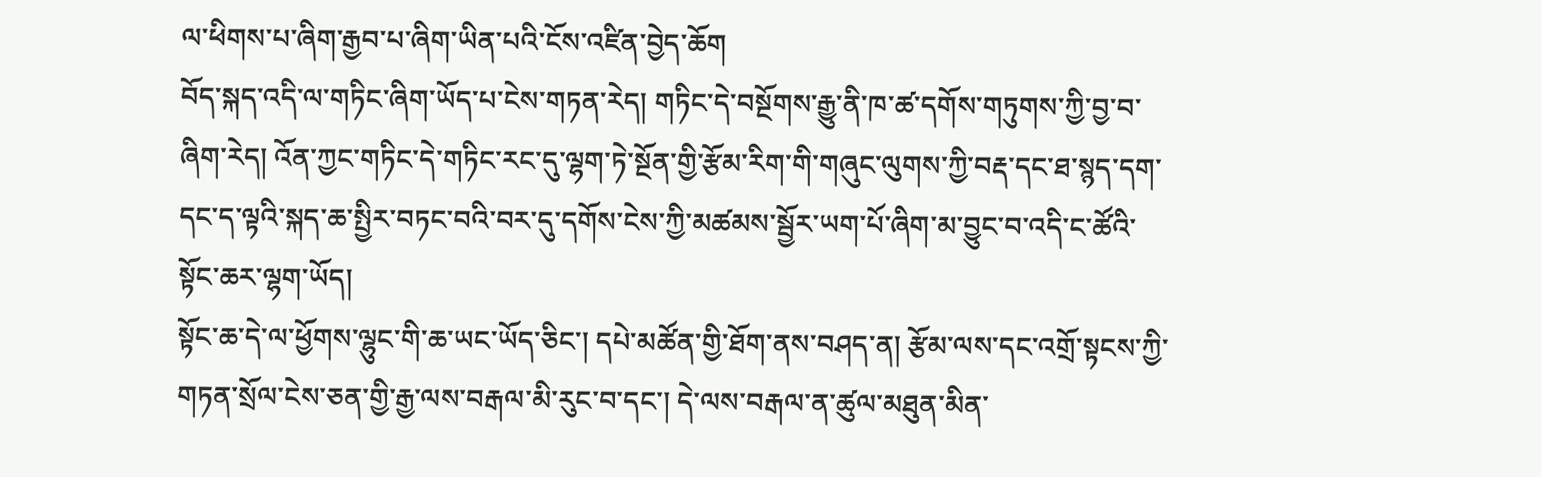ལ་ཕིགས་པ་ཞིག་རྒྱབ་པ་ཞིག་ཡིན་པའི་ངོས་འཛིན་བྱེད་ཆོག
བོད་སྐད་འདི་ལ་གཏིང་ཞིག་ཡོད་པ་ངེས་གཏན་རེད། གཏིང་དེ་བསྔོགས་རྒྱུ་ནི་ཁ་ཚ་དགོས་གཏུགས་ཀྱི་བྱ་བ་ཞིག་རེད། འོན་ཀྱང་གཏིང་དེ་གཏིང་རང་དུ་ལྷག་ཏེ་སྔོན་གྱི་རྩོམ་རིག་གི་གཞུང་ལུགས་ཀྱི་བརྡ་དང་ཐ་སྙད་དག་དང་ད་ལྟའི་སྐད་ཆ་སྤྱིར་བཏང་བའི་བར་དུ་དགོས་ངེས་ཀྱི་མཚམས་སྦྱོར་ཡག་པོ་ཞིག་མ་བྱུང་བ་འདི་ང་ཚོའི་སྟོང་ཆར་ལྷག་ཡོད།
སྟོང་ཆ་དེ་ལ་ཕྱོགས་ལྷུང་གི་ཆ་ཡང་ཡོད་ཅིང་། དཔེ་མཚོན་གྱི་ཐོག་ནས་བཤད་ན། རྩོམ་ལས་དང་འགྲོ་སྟངས་ཀྱི་གཏན་སྲོལ་ངེས་ཅན་གྱི་རྒྱ་ལས་བརྒལ་མི་རུང་བ་དང་། དེ་ལས་བརྒལ་ན་ཚུལ་མཐུན་མིན་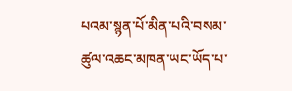པའམ་སྙན་པོ་མིན་པའི་བསམ་ཚུལ་འཆང་མཁན་ཡང་ཡོད་པ་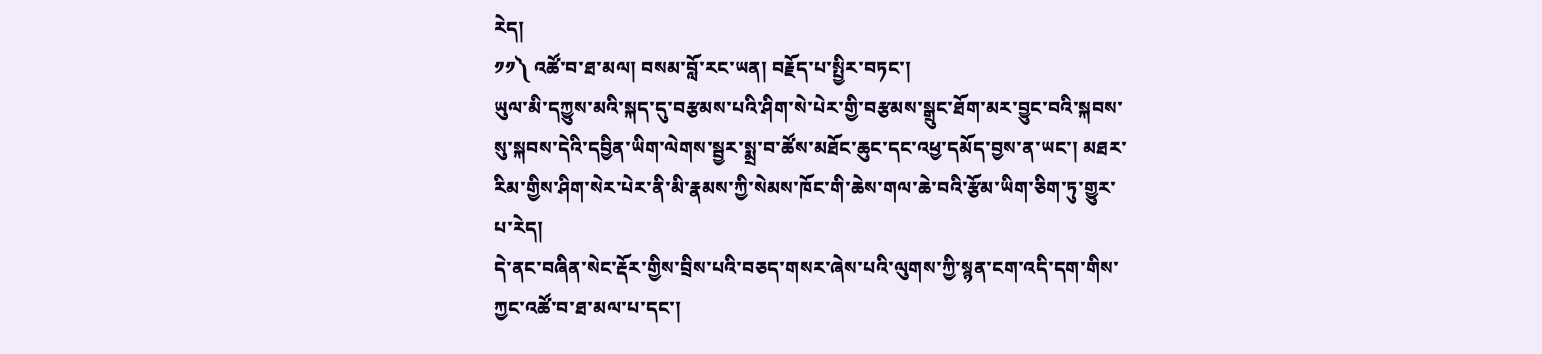རེད།
༡༡༽ འཚོ་བ་ཐ་མལ། བསམ་བློ་རང་ཡན། བརྗོད་པ་སྤྱིར་བཏང་།
ཡུལ་མི་དཀྱུས་མའི་སྐད་དུ་བརྩམས་པའི་ཤིག་སེ་པེར་གྱི་བརྩམས་སྒྲུང་ཐོག་མར་བྱུང་བའི་སྐབས་སུ་སྐབས་དེའི་དབྱིན་ཡིག་ལེགས་སྦྱར་སྨྲ་བ་ཚོས་མཐོང་ཆུང་དང་འཕྱ་དམོད་བྱས་ན་ཡང་། མཐར་རིམ་གྱིས་ཤིག་སེར་པེར་ནི་མི་རྣམས་ཀྱི་སེམས་ཁོང་གི་ཆེས་གལ་ཆེ་བའི་རྩོམ་ཡིག་ཅིག་ཏུ་གྱུར་པ་རེད།
དེ་ནང་བཞིན་སེང་རྡོར་གྱིས་བྲིས་པའི་བཅད་གསར་ཞེས་པའི་ལུགས་ཀྱི་སྙན་ངག་འདི་དག་གིས་ཀྱང་འཚོ་བ་ཐ་མལ་པ་དང་།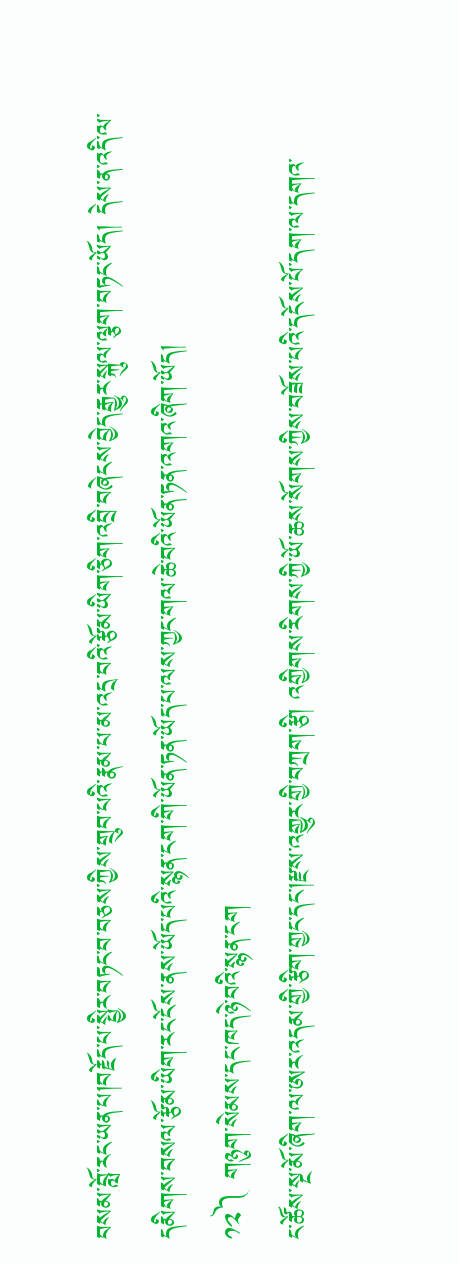བསམ་བློ་རང་ཡན་པ།བརྗོད་པ་སྤྱིར་བཏང་བ་བཅས་ཀྱིས་གྲུབ་པའི་རྣམ་པ་མ་འདྲ་བའི་རྩོམ་ཡིག་ཅིག་འབྲི་བཞེངས་བྱེད་རྒྱུར་སྐུལ་ལྕག་བཏང་ཡོད། དེས་ན་འདི་ལ་དམིགས་བསལ་རྩོམ་ཡིག་རང་ངོས་ནས་ཡོད་པའི་སྙན་ངག་གི་ཡོན་ཏན་ཡོད་པ་ལས་ཀྱང་གལ་ཆེ་བའི་ཡོན་ཏན་འགའ་ཞིག་ཡོད།
༡༢༽ གཉུག་སེམས་དང་ཁད་ཉེ་བའི་སྙན་ངག
ང་ཚོས་སྔ་མོ་ཞིག་ལ་ཨར་འདམ་གྱི་རྩིག་གྱང་དང་།རྫས་འགྱུར་གྱི་བཀྲག་རྩི། འགྱིགས་རིགས་ཀྱི་ཡོ་ཆས་སོགས་ཀྱིས་བཟོས་པའི་དངོས་པོ་དག་ལ་དགའ་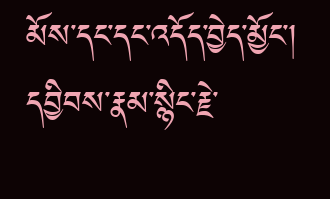མོས་དང་དང་འདོད་བྱེད་མྱོང་། དབྱིབས་རྣམ་སྙིང་རྗེ་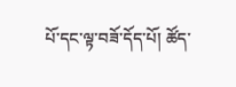པོ་དང་ལྟ་བཟོ་དོད་པོ། ཚོད་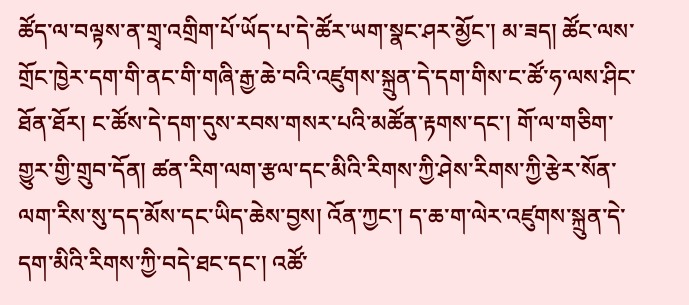ཚོད་ལ་བལྟས་ན་གྲྭ་འགྲིག་པོ་ཡོད་པ་དེ་ཚོར་ཡག་སྣང་ཤར་མྱོང་། མ་ཟད། ཚོང་ལས་གྲོང་ཁྱེར་དག་གི་ནང་གི་གཞི་རྒྱ་ཆེ་བའི་འཛུགས་སྐྲུན་དེ་དག་གིས་ང་ཚོ་ཧ་ལས་ཤིང་ཐོན་ཐོར། ང་ཚོས་དེ་དག་དུས་རབས་གསར་པའི་མཚོན་རྟགས་དང་། གོ་ལ་གཅིག་གྱུར་གྱི་གྲུབ་དོན། ཚན་རིག་ལག་རྩལ་དང་མིའི་རིགས་ཀྱི་ཤེས་རིགས་ཀྱི་རྩེར་སོན་ལག་རིས་སུ་དད་མོས་དང་ཡིད་ཆེས་བྱས། འོན་ཀྱང་། ད་ཆ་ག་ལེར་འཛུགས་སྐྲུན་དེ་དག་མིའི་རིགས་ཀྱི་བདེ་ཐང་དང་། འཚོ་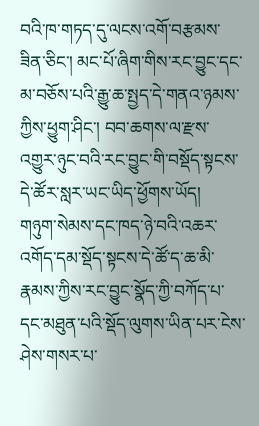བའི་ཁ་གཏད་དུ་ལངས་འགོ་བརྩམས་ཟིན་ཅིང་། མང་པོ་ཞིག་གིས་རང་བྱུང་དང་མ་བཅོས་པའི་རྒྱུ་ཆ་སྤྱད་དེ་གནའ་ཉམས་ཀྱིས་ཕྱུག་ཤིང་། བབ་ཆགས་ལ་རྫས་འགྱུར་ཉུང་བའི་རང་བྱུང་གི་བསྡོད་སྟངས་དེ་ཚོར་སླར་ཡང་ཡིད་ཕྱོགས་ཡོད།
གཉུག་སེམས་དང་ཁད་ཉེ་བའི་འཆར་འགོད་དམ་སྡོད་སྟངས་དེ་ཚོ་ད་ཆ་མི་རྣམས་ཀྱིས་རང་བྱུང་སྣོད་ཀྱི་བཀོད་པ་དང་མཐུན་པའི་སྡོད་ལུགས་ཡིན་པར་ངེས་ཤེས་གསར་པ་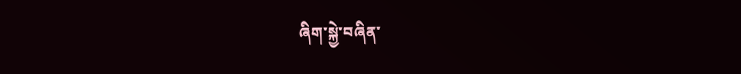ཞིག་སྐྱེ་བཞིན་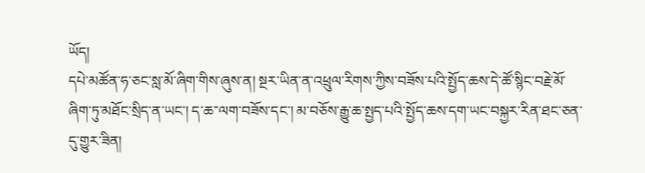ཡོད།
དཔེ་མཚོན་ཧ་ཅང་སླ་མོ་ཞིག་གིས་ཞུས་ན། སྔར་ཡིན་ན་འཕྲུལ་རིགས་ཀྱིས་བཟོས་པའི་སྤྱོད་ཆས་དེ་ཚོ་སྙིང་བརྗེ་མོ་ཞིག་ཏུ་མཐོང་སྲིད་ན་ཡང་། ད་ཆ་་ལག་བཟོས་དང་། མ་བཅོས་རྒྱུ་ཆ་སྤྱད་པའི་སྤྱོད་ཆས་དག་ཡང་བསྐྱར་རིན་ཐང་ཅན་དུ་གྱུར་ཟིན།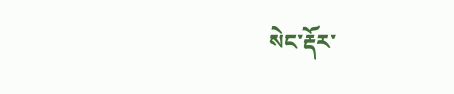སེང་རྡོར་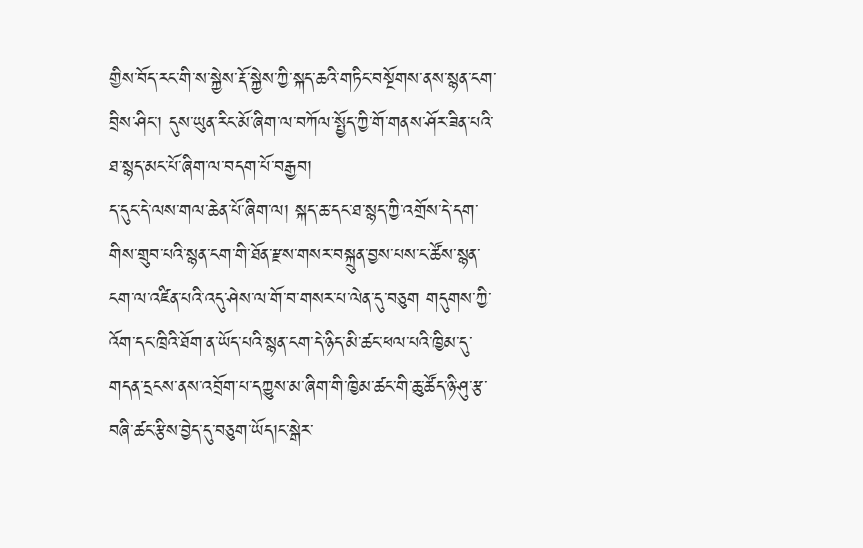གྱིས་བོད་རང་གི་ས་སྐྱེས་རྡོ་སྐྱེས་ཀྱི་སྐད་ཆའི་གཏིང་བསྔོགས་ནས་སྙན་ངག་བྲིས་ཤིང་། དུས་ཡུན་རིང་མོ་ཞིག་ལ་བཀོལ་སྤྱོད་ཀྱི་གོ་གནས་ཤོར་ཟིན་པའི་ཐ་སྙད་མང་པོ་ཞིག་ལ་བདག་པོ་བརྒྱབ།
ད་དུང་དེ་ལས་གལ་ཆེན་པོ་ཞིག་ལ། སྐད་ཆ་དང་ཐ་སྙད་ཀྱི་འགྲོས་དེ་དག་གིས་གྲུབ་པའི་སྙན་ངག་གི་ཐོན་རྫས་གསར་བསྐྲུན་བྱས་པས་ང་ཚོས་སྙན་ངག་ལ་འཛིན་པའི་འདུ་ཤེས་ལ་གོ་བ་གསར་པ་ལེན་དུ་བཅུག གདུགས་ཀྱི་འོག་དང་ཁྲིའི་ཐོག་ན་ཡོད་པའི་སྙན་ངག་དེ་ཉིད་མི་ཚང་ཕལ་པའི་ཁྱིམ་དུ་གདན་དྲངས་ནས་འབྲོག་པ་དཀྱུས་མ་ཞིག་གི་ཁྱིམ་ཚང་གི་ཆུ་ཚོད་ཉི་ཤུ་རྩ་བཞི་ཚང་རྩིས་བྱེད་དུ་བཅུག་ཡོད།ང་སྒེར་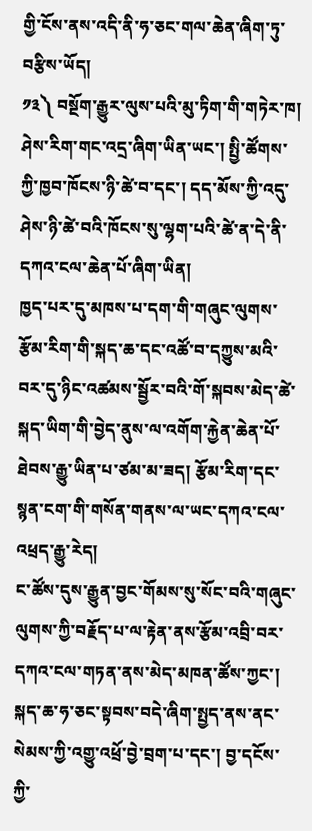གྱི་ངོས་ནས་འདི་ནི་ཧ་ཅང་གལ་ཆེན་ཞིག་ཏུ་བརྩིས་ཡོད།
༡༣༽ བསྔོག་རྒྱུར་ལུས་པའི་མུ་ཏིག་གི་གཏེར་ཁ།
ཤེས་རིག་གང་འདྲ་ཞིག་ཡིན་ཡང་། སྤྱི་ཚོགས་ཀྱི་ཁྱབ་ཁོངས་ཉི་ཚེ་བ་དང་། དད་མོས་ཀྱི་འདུ་ཤེས་ཉི་ཚེ་བའི་ཁོངས་སུ་ལྷག་པའི་ཚེ་ན་དེ་ནི་དཀའ་ངལ་ཆེན་པོ་ཞིག་ཡིན།
ཁྱད་པར་དུ་མཁས་པ་དག་གི་གཞུང་ལུགས་རྩོམ་རིག་གི་སྐད་ཆ་དང་འཚོ་བ་དཀྱུས་མའི་བར་དུ་ཉིང་འཚམས་སྦྱོར་བའི་གོ་སྐབས་མེད་ཚེ་སྐད་ཡིག་གི་བྱེད་ནུས་ལ་འགོག་རྐྱེན་ཆེན་པོ་ཐེབས་རྒྱུ་ཡིན་པ་ཙམ་མ་ཟད། རྩོམ་རིག་དང་སྙན་ངག་གི་གསོན་གནས་ལ་ཡང་དཀའ་ངལ་འཕྲད་རྒྱུ་རེད།
ང་ཚོས་དུས་རྒྱུན་བྱང་གོམས་སུ་སོང་བའི་གཞུང་ལུགས་ཀྱི་བརྗོད་པ་ལ་རྟེན་ནས་རྩོམ་འབྲི་བར་དཀའ་ངལ་གཏན་ནས་མེད་མཁན་ཚོས་ཀྱང་། སྐད་ཆ་ཧ་ཅང་སྟབས་བདེ་ཞིག་སྤྱད་ནས་ནང་སེམས་ཀྱི་འགྱུ་འཕྲོ་བྱེ་བྲག་པ་དང་། བྱ་དངོས་ཀྱི་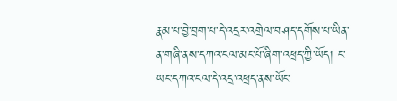རྣམ་པ་བྱེ་བྲག་པ་དེ་འདྲར་འགྲེལ་བཤད་དགོས་པ་ཡིན་ན་གཞི་ནས་དཀའ་ངལ་མང་པོ་ཞིག་འཕྲད་ཀྱི་ཡོད། ང་ཡང་དཀའ་ངལ་དེ་འདྲ་འཕྲད་ནས་ཡོང་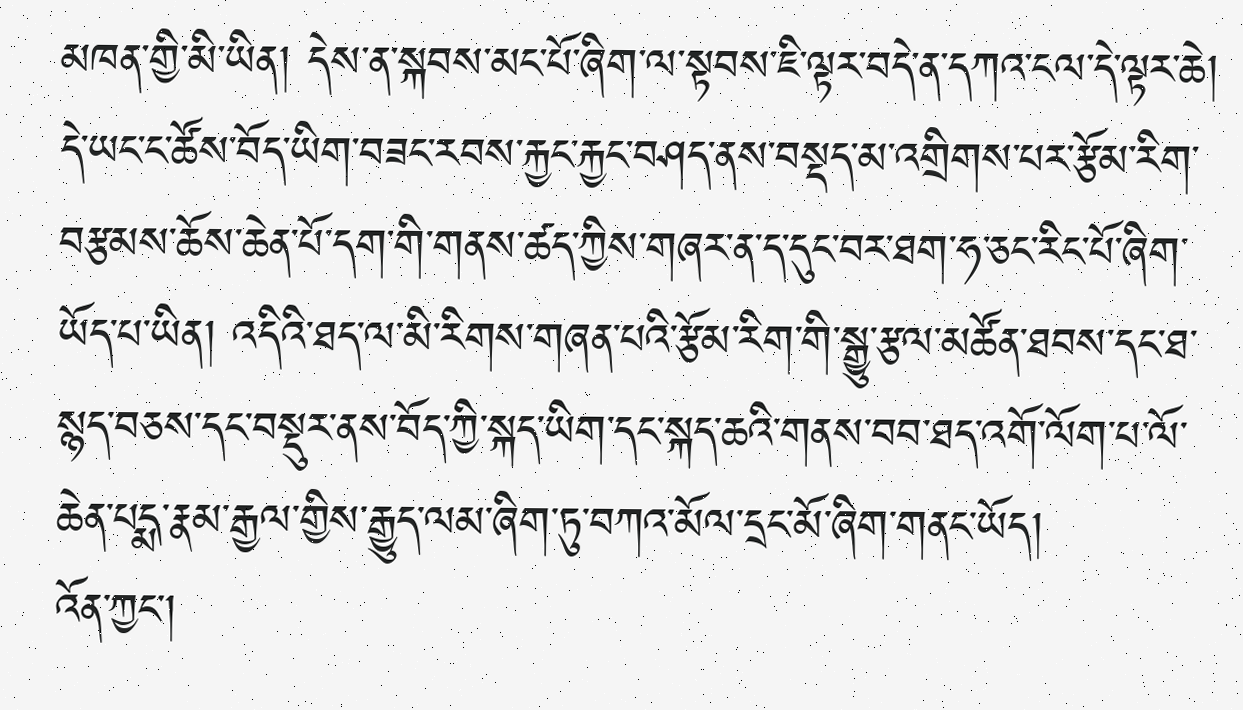མཁན་གྱི་མི་ཡིན། དེས་ན་སྐབས་མང་པོ་ཞིག་ལ་སྟབས་ཇི་ལྟར་བདེ་ན་དཀའ་ངལ་དེ་ལྟར་ཆེ། དེ་ཡང་ང་ཚོས་བོད་ཡིག་བཟང་རབས་རྐྱང་རྐྱང་བཤད་ནས་བསྡད་མ་འགྲིགས་པར་རྩོམ་རིག་བརྩམས་ཆོས་ཆེན་པོ་དག་གི་གནས་ཚད་ཀྱིས་གཞར་ན་ད་དུང་བར་ཐག་ཧ་ཅང་རིང་པོ་ཞིག་ཡོད་པ་ཡིན། འདིའི་ཐད་ལ་མི་རིགས་གཞན་པའི་རྩོམ་རིག་གི་སྒྱུ་རྩལ་མཚོན་ཐབས་དང་ཐ་སྙད་བཅས་དང་བསྡུར་ནས་བོད་ཀྱི་སྐད་ཡིག་དང་སྐད་ཆའི་གནས་བབ་ཐད་འགོ་ལོག་པ་ལོ་ཆེན་པདྨ་རྣམ་རྒྱལ་གྱིས་རྒྱུད་ལམ་ཞིག་ཏུ་བཀའ་མོལ་དྲང་མོ་ཞིག་གནང་ཡོད།
འོན་ཀྱང་།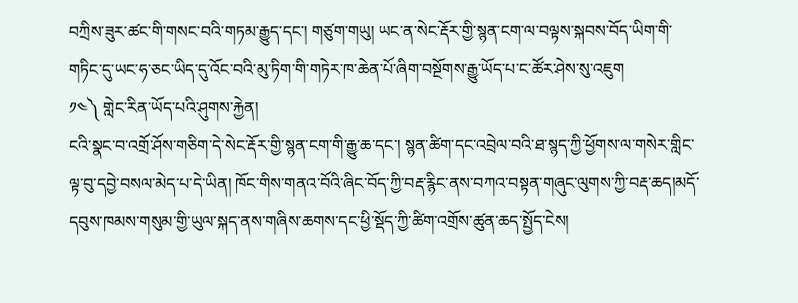བཀྲིས་ཟུར་ཚང་གི་གསང་བའི་གཏམ་རྒྱུད་དང་། གཙུག་གཡུ། ཡང་ན་སེང་རྡོར་གྱི་སྙན་ངག་ལ་བལྟས་སྐབས་བོད་ཡིག་གི་གཏིང་དུ་ཡང་ཧ་ཅང་ཡིད་དུ་འོང་བའི་མུ་ཏིག་གི་གཏེར་ཁ་ཆེན་པོ་ཞིག་བསྔོགས་རྒྱུ་ཡོད་པ་ང་ཚོར་ཤེས་སུ་འཇུག
༡༤༽ གླེང་རིན་ཡོད་པའི་ཤུགས་རྐྱེན།
ངའི་སྣང་བ་འགྲོ་ཤོས་གཅིག་དེ་སེང་རྡོར་གྱི་སྙན་ངག་གི་རྒྱུ་ཆ་དང་། སྙན་ཚིག་དང་འབྲེལ་བའི་ཐ་སྙད་ཀྱི་ཕྱོགས་ལ་གསེར་གླིང་ལྟ་བུ་དབྱེ་བསལ་མེད་པ་དེ་ཡིན། ཁོང་གིས་གནའ་བོའི་ཞིང་བོད་ཀྱི་བརྡ་རྙིང་ནས་བཀའ་བསྟན་གཞུང་ལུགས་ཀྱི་བརྡ་ཆད།མདོ་དབུས་ཁམས་གསུམ་གྱི་ཡུལ་སྐད་ནས་གཞིས་ཆགས་དང་ཕྱི་སྡོད་ཀྱི་ཚིག་འགྲོས་ཚུན་ཆད་སྤྱོད་ངེས།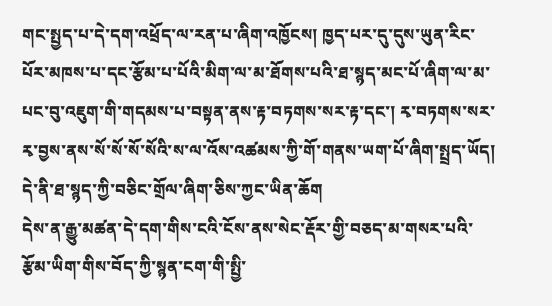གང་སྤྱད་པ་དེ་དག་འཕྲོད་ལ་རན་པ་ཞིག་འཁྱོངས། ཁྱད་པར་དུ་དུས་ཡུན་རིང་པོར་མཁས་པ་དང་རྩོམ་པ་པོའི་མིག་ལ་མ་ཐོགས་པའི་ཐ་སྙད་མང་པོ་ཞིག་ལ་མ་པང་བུ་འཇུག་གི་གདམས་པ་བསྟན་ནས་རྟ་བཏགས་སར་རྟ་དང་། རྭ་བཏགས་སར་རྭ་བྱས་ནས་སོ་སོ་སོ་སོའི་ས་ལ་འོས་འཚམས་ཀྱི་གོ་གནས་ཡག་པོ་ཞིག་སྤྲད་ཡོད། དེ་ནི་ཐ་སྙད་ཀྱི་བཅིང་གྲོལ་ཞིག་ཅིས་ཀྱང་ཡིན་ཆོག
དེས་ན་རྒྱུ་མཚན་དེ་དག་གིས་ངའི་ངོས་ནས་སེང་རྡོར་གྱི་བཅད་མ་གསར་པའི་རྩོམ་ཡིག་གིས་བོད་ཀྱི་སྙན་ངག་གི་སྤྱི་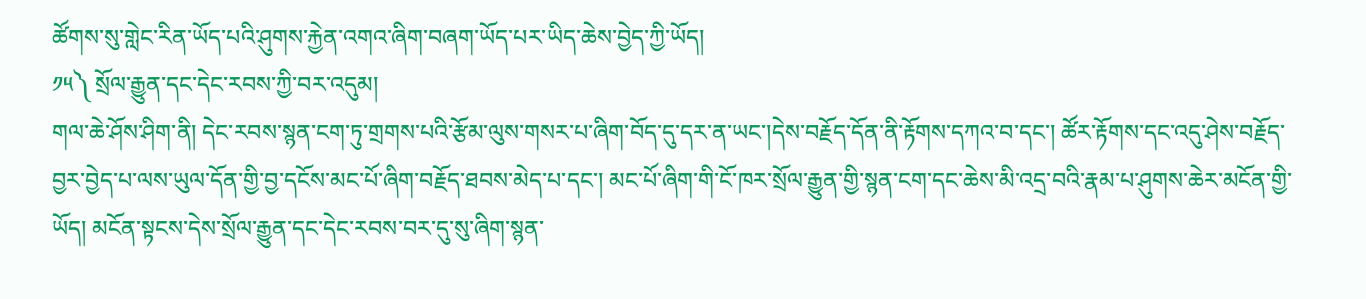ཚོགས་སུ་གླེང་རིན་ཡོད་པའི་ཤུགས་རྐྱེན་འགའ་ཞིག་བཞག་ཡོད་པར་ཡིད་ཆེས་བྱེད་ཀྱི་ཡོད།
༡༥༽ སྲོལ་རྒྱུན་དང་དེང་རབས་ཀྱི་བར་འདུམ།
གལ་ཆེ་ཤོས་ཤིག་ནི། དེང་རབས་སྙན་ངག་ཏུ་གྲགས་པའི་རྩོམ་ལུས་གསར་པ་ཞིག་བོད་དུ་དར་ན་ཡང་།དེས་བརྗོད་དོན་ནི་རྟོགས་དཀའ་བ་དང་། ཚོར་རྟོགས་དང་འདུ་ཤེས་བརྗོད་བྱར་བྱེད་པ་ལས་ཡུལ་དོན་གྱི་བྱ་དངོས་མང་པོ་ཞིག་བརྗོད་ཐབས་མེད་པ་དང་། མང་པོ་ཞིག་གི་ངོ་ཁར་སྲོལ་རྒྱུན་གྱི་སྙན་ངག་དང་ཆེས་མི་འདྲ་བའི་རྣམ་པ་ཤུགས་ཆེར་མངོན་གྱི་ཡོད། མངོན་སྟངས་དེས་སྲོལ་རྒྱུན་དང་དེང་རབས་བར་དུ་སུ་ཞིག་སྙན་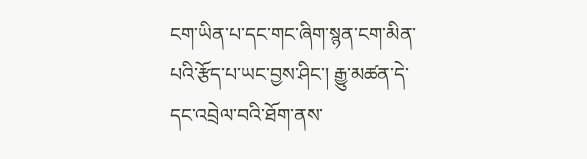ངག་ཡིན་པ་དང་གང་ཞིག་སྙན་ངག་མིན་པའི་རྩོད་པ་ཡང་བྱས་ཤིང་། རྒྱུ་མཚན་དེ་དང་འབྲེལ་བའི་ཐོག་ནས་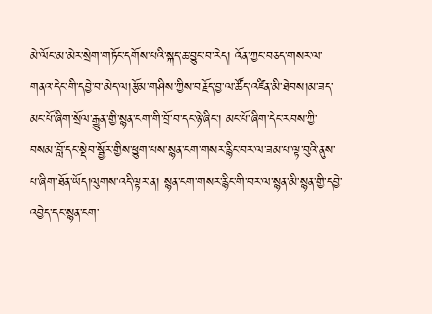མེ་ལོང་མ་མེར་སྲེག་གཏོང་དགོས་པའི་སྐད་ཆ་བྱུང་བ་རེད། འོན་ཀྱང་བཅད་གསར་ལ་གནའ་དེང་གི་དབྱེ་བ་མེད་ལ།རྩོམ་གཤིས་ཀྱིས་བརྗོད་བྱ་ལ་ཚོད་འཛིན་མི་ཐེབས།མ་ཟད་མང་པོ་ཞིག་སྲོལ་རྒྱུན་གྱི་སྙན་ངག་གི་བྲོ་བ་དང་ཉེ་ཞིང་། མང་པོ་ཞིག་དེང་རབས་ཀྱི་བསམ་བློ་དང་སྡེབ་སྦྱོར་གྱིས་ཕྱུག་པས་སྙན་ངག་གསར་རྙིང་བར་ལ་ཟམ་པ་ལྟ་བུའི་ནུས་པ་ཞིག་ཐོན་ཡོད།ལུགས་འདི་ལྟར་ན། སྙན་ངག་གསར་རྙིང་གི་བར་ལ་སྙན་མི་སྙན་གྱི་དབྱེ་འབྱེད་དང་སྙན་ངག་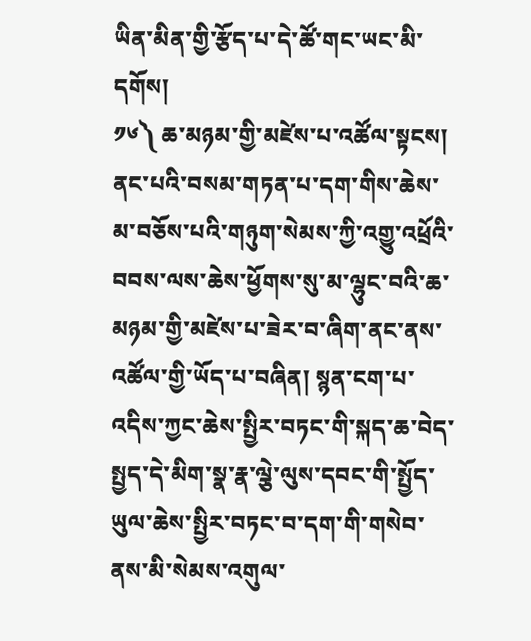ཡིན་མིན་གྱི་རྩོད་པ་དེ་ཚོ་གང་ཡང་མི་དགོས།
༡༦༽ ཆ་མཉམ་གྱི་མཛེས་པ་འཚོལ་སྟངས།
ནང་པའི་བསམ་གཏན་པ་དག་གིས་ཆེས་མ་བཅོས་པའི་གཉུག་སེམས་ཀྱི་འགྱུ་འཕྲོའི་བབས་ལས་ཆེས་ཕྱོགས་སུ་མ་ལྷུང་བའི་ཆ་མཉམ་གྱི་མཛེས་པ་ཟེར་བ་ཞིག་ནང་ནས་འཚོལ་གྱི་ཡོད་པ་བཞིན། སྙན་ངག་པ་འདིས་ཀྱང་ཆེས་སྤྱིར་བཏང་གི་སྐད་ཆ་བེད་སྤྱད་དེ་མིག་སྣ་རྣ་ལྕེ་ལུས་དབང་གི་སྤྱོད་ཡུལ་ཆེས་སྤྱིར་བཏང་བ་དག་གི་གསེབ་ནས་མི་སེམས་འགུལ་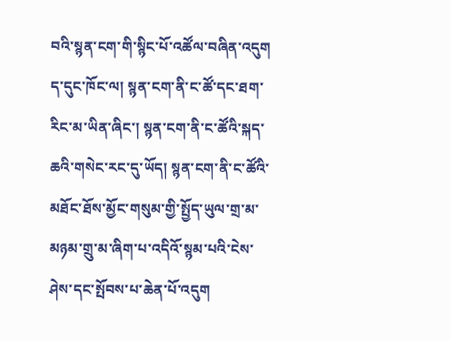བའི་སྙན་ངག་གི་སྙིང་པོ་འཚོལ་བཞིན་འདུག
ད་དུང་ཁོང་ལ། སྙན་ངག་ནི་ང་ཚོ་དང་ཐག་རིང་མ་ཡིན་ཞིང་། སྙན་ངག་ནི་ང་ཚོའི་སྐད་ཆའི་གསེང་རང་དུ་ཡོད། སྙན་ངག་ནི་ང་ཚོའི་མཐོང་ཐོས་མྱོང་གསུམ་གྱི་སྤྱོད་ཡུལ་གྲ་མ་མཉམ་གྲུ་མ་ཞིག་པ་འདིའོ་སྙམ་པའི་ངེས་ཤེས་དང་སྤོབས་པ་ཆེན་པོ་འདུག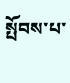སྤོབས་པ་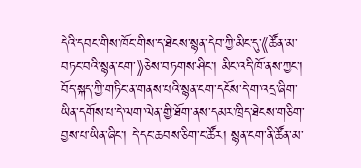དེའི་དབང་གིས་ཁོང་གིས་ད་ཐེངས་སྙན་དེབ་ཀྱི་མིང་དུ་《ཚོན་མ་བཏང་བའི་སྙན་ངག་》ཅེས་བཏགས་ཤིང་། མིང་འདི་ཁོ་ནས་ཀྱང་། བོད་སྐད་ཀྱི་གཏིང་ན་གནས་པའི་སྙན་ངག་དངོས་དེ་ག་འདྲ་ཞིག་ཡིན་དགོས་པ་དེ་ལག་ལེན་གྱི་ཐོག་ནས་དམར་ཁྲིད་ཐེངས་གཅིག་བྱས་པ་ཡིན་ཞིང་། དེ་དང་ཆབས་ཅིག་ང་ཚོར། སྙན་ངག་ནི་ཚོན་མ་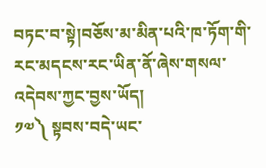བཏང་བ་སྟེ།བཅོས་མ་མིན་པའི་ཁ་ཏོག་གི་རང་མདངས་རང་ཡིན་ནོ་ཞེས་གསལ་འདེབས་ཀྱང་བྱས་ཡོད།
༡༧༽ སྟབས་བདེ་ཡང་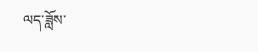ལད་ཟློས་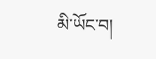མི་ཡོང་བ།